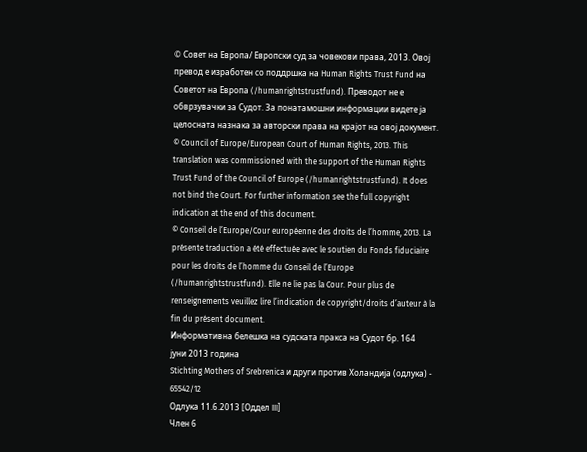© Совет на Европа/ Европски суд за човекови права, 2013. Овој превод е изработен со поддршка на Human Rights Trust Fund на Советот на Европа (/humanrightstrustfund). Преводот не е обврзувачки за Судот. За понатамошни информации видете ја целосната назнака за авторски права на крајот на овој документ.
© Council of Europe/European Court of Human Rights, 2013. This translation was commissioned with the support of the Human Rights Trust Fund of the Council of Europe (/humanrightstrustfund). It does not bind the Court. For further information see the full copyright indication at the end of this document.
© Conseil de l’Europe/Cour européenne des droits de l’homme, 2013. La présente traduction a été effectuée avec le soutien du Fonds fiduciaire pour les droits de l’homme du Conseil de l’Europe (/humanrightstrustfund). Elle ne lie pas la Cour. Pour plus de renseignements veuillez lire l’indication de copyright/droits d’auteur à la fin du présent document.
Информативна белешка на судската пракса на Судот бр. 164
јуни 2013 година
Stichting Mothers of Srebrenica и други против Холандија (одлука) - 65542/12
Одлука 11.6.2013 [Оддел III]
Член 6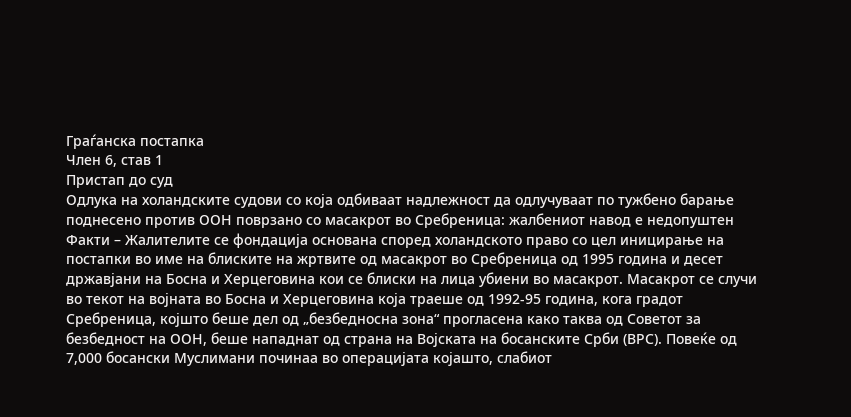Граѓанска постапка
Член 6, став 1
Пристап до суд
Одлука на холандските судови со која одбиваат надлежност да одлучуваат по тужбено барање поднесено против ООН поврзано со масакрот во Сребреница: жалбениот навод е недопуштен
Факти – Жалителите се фондација основана според холандското право со цел иницирање на постапки во име на блиските на жртвите од масакрот во Сребреница од 1995 година и десет државјани на Босна и Херцеговина кои се блиски на лица убиени во масакрот. Масакрот се случи во текот на војната во Босна и Херцеговина која траеше од 1992-95 година, кога градот Сребреница, којшто беше дел од „безбедносна зона“ прогласена како таква од Советот за безбедност на ООН, беше нападнат од страна на Војската на босанските Срби (ВРС). Повеќе од 7,000 босански Муслимани починаа во операцијата којашто, слабиот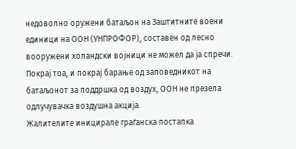недоволно оружени батаљон на Заштитните воени единици на ООН (УНПРОФОР), составен од лесно вооружени холандски војници не можел да ја спречи. Покрај тоа, и покрај барање од заповедникот на батаљонот за поддршка од воздух, ООН не презела одлучувачка воздушна акција.
Жалителите иницирале граѓанска постапка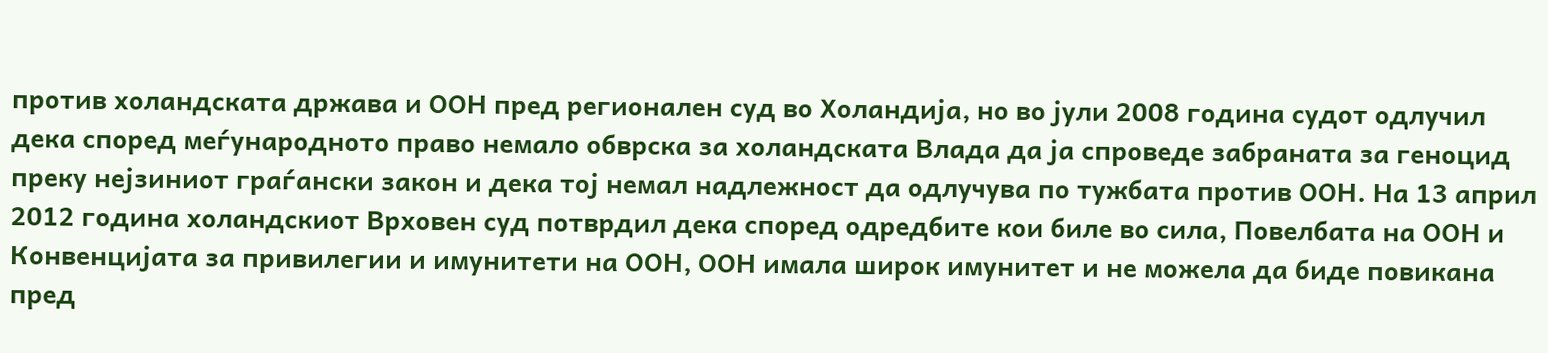против холандската држава и ООН пред регионален суд во Холандија, но во јули 2008 година судот одлучил дека според меѓународното право немало обврска за холандската Влада да ја спроведе забраната за геноцид преку нејзиниот граѓански закон и дека тој немал надлежност да одлучува по тужбата против ООН. На 13 април 2012 година холандскиот Врховен суд потврдил дека според одредбите кои биле во сила, Повелбата на ООН и Конвенцијата за привилегии и имунитети на ООН, ООН имала широк имунитет и не можела да биде повикана пред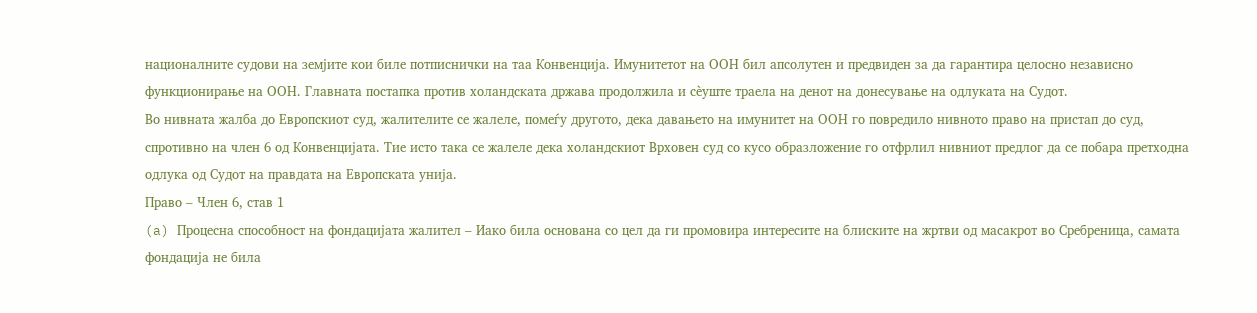националните судови на земјите кои биле потписнички на таа Конвенција. Имунитетот на ООН бил апсолутен и предвиден за да гарантира целосно независно функционирање на ООН. Главната постапка против холандската држава продолжила и сѐуште траела на денот на донесување на одлуката на Судот.
Во нивната жалба до Европскиот суд, жалителите се жалеле, помеѓу другото, дека давањето на имунитет на ООН го повредило нивното право на пристап до суд, спротивно на член 6 од Конвенцијата. Тие исто така се жалеле дека холандскиот Врховен суд со кусо образложение го отфрлил нивниот предлог да се побара претходна одлука од Судот на правдата на Европската унија.
Право – Член 6, став 1
(a) Процесна способност на фондацијата жалител – Иако била основана со цел да ги промовира интересите на блиските на жртви од масакрот во Сребреница, самата фондација не била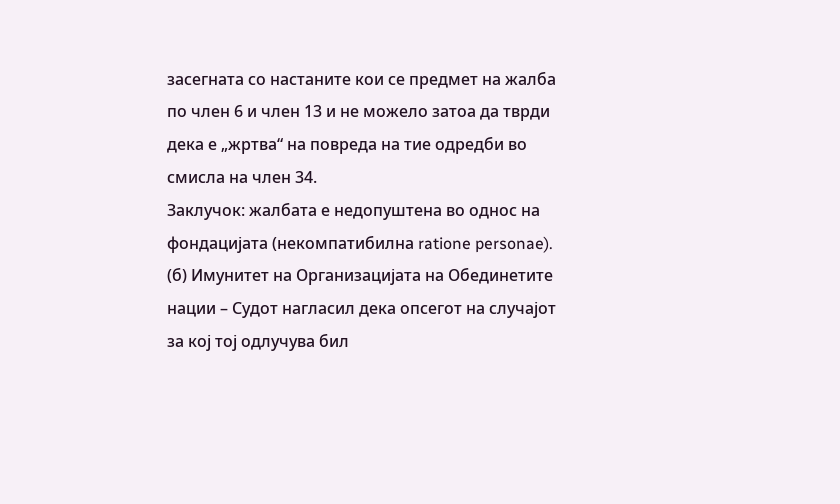засегната со настаните кои се предмет на жалба по член 6 и член 13 и не можело затоа да тврди дека е „жртва“ на повреда на тие одредби во смисла на член 34.
Заклучок: жалбата е недопуштена во однос на фондацијата (некомпатибилна ratione personae).
(б) Имунитет на Организацијата на Обединетите нации – Судот нагласил дека опсегот на случајот за кој тој одлучува бил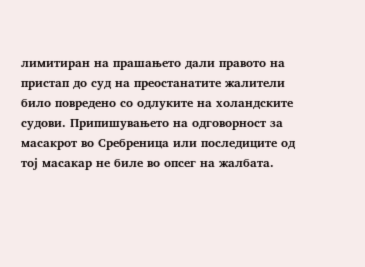лимитиран на прашањето дали правото на пристап до суд на преостанатите жалители било повредено со одлуките на холандските судови. Припишувањето на одговорност за масакрот во Сребреница или последиците од тој масакар не биле во опсег на жалбата.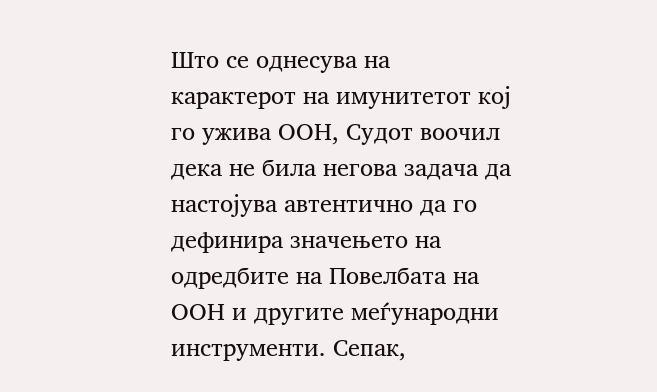Што се однесува на карактерот на имунитетот кој го ужива ООН, Судот воочил дека не била негова задача да настојува автентично да го дефинира значењето на одредбите на Повелбата на ООН и другите меѓународни инструменти. Сепак,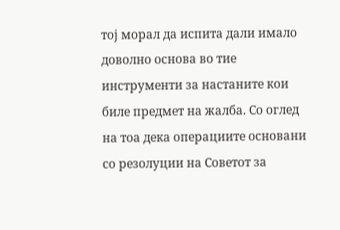тој морал да испита дали имало доволно основа во тие инструменти за настаните кои биле предмет на жалба. Со оглед на тоа дека операциите основани со резолуции на Советот за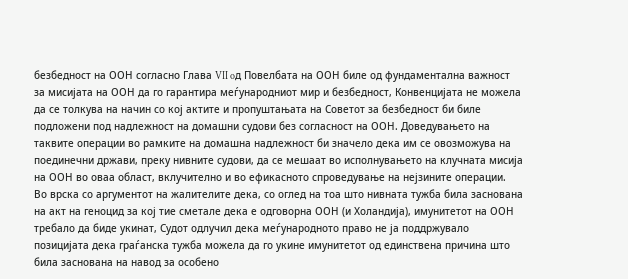безбедност на ООН согласно Глава VII oд Повелбата на ООН биле од фундаментална важност за мисијата на ООН да го гарантира меѓународниот мир и безбедност, Конвенцијата не можела да се толкува на начин со кој актите и пропуштањата на Советот за безбедност би биле подложени под надлежност на домашни судови без согласност на ООН. Доведувањето на таквите операции во рамките на домашна надлежност би значело дека им се овозможува на поединечни држави, преку нивните судови, да се мешаат во исполнувањето на клучната мисија на ООН во оваа област, вклучително и во ефикасното спроведување на нејзините операции.
Во врска со аргументот на жалителите дека, со оглед на тоа што нивната тужба била заснована на акт на геноцид за кој тие сметале дека е одговорна ООН (и Холандија), имунитетот на ООН требало да биде укинат, Судот одлучил дека меѓународното право не ја поддржувало позицијата дека граѓанска тужба можела да го укине имунитетот од единствена причина што била заснована на навод за особено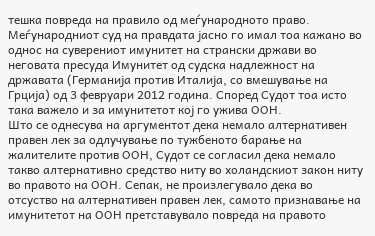тешка повреда на правило од меѓународното право. Меѓународниот суд на правдата јасно го имал тоа кажано во однос на суверениот имунитет на странски држави во неговата пресуда Имунитет од судска надлежност на државата (Германија против Италија, со вмешување на Грција) од 3 февруари 2012 година. Според Судот тоа исто така важело и за имунитетот кој го ужива ООН.
Што се однесува на аргументот дека немало алтернативен правен лек за одлучување по тужбеното барање на жалителите против ООН, Судот се согласил дека немало такво алтернативно средство ниту во холандскиот закон ниту во правото на ООН. Сепак, не произлегувало дека во отсуство на алтернативен правен лек, самото признавање на имунитетот на ООН претставувало повреда на правото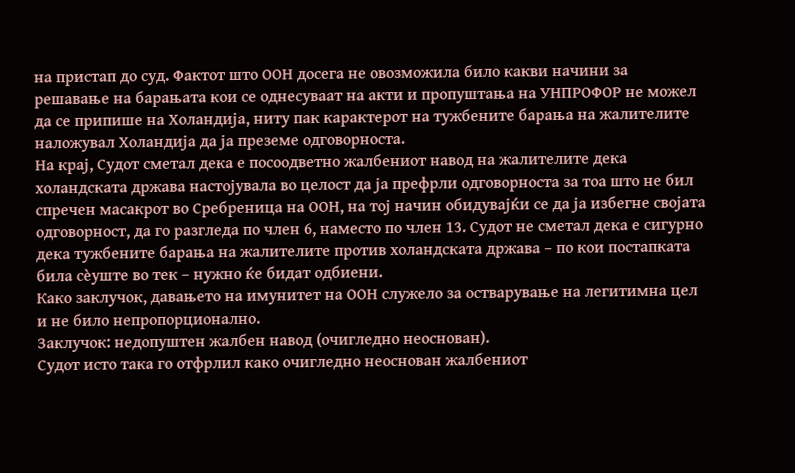на пристап до суд. Фактот што ООН досега не овозможила било какви начини за решавање на барањата кои се однесуваат на акти и пропуштања на УНПРОФОР не можел да се припише на Холандија, ниту пак карактерот на тужбените барања на жалителите наложувал Холандија да ја преземе одговорноста.
На крај, Судот сметал дека е посоодветно жалбениот навод на жалителите дека холандската држава настојувала во целост да ја префрли одговорноста за тоа што не бил спречен масакрот во Сребреница на ООН, на тој начин обидувајќи се да ја избегне својата одговорност, да го разгледа по член 6, наместо по член 13. Судот не сметал дека е сигурно дека тужбените барања на жалителите против холандската држава – по кои постапката била сѐуште во тек – нужно ќе бидат одбиени.
Како заклучок, давањето на имунитет на ООН служело за остварување на легитимна цел и не било непропорционално.
Заклучок: недопуштен жалбен навод (очигледно неоснован).
Судот исто така го отфрлил како очигледно неоснован жалбениот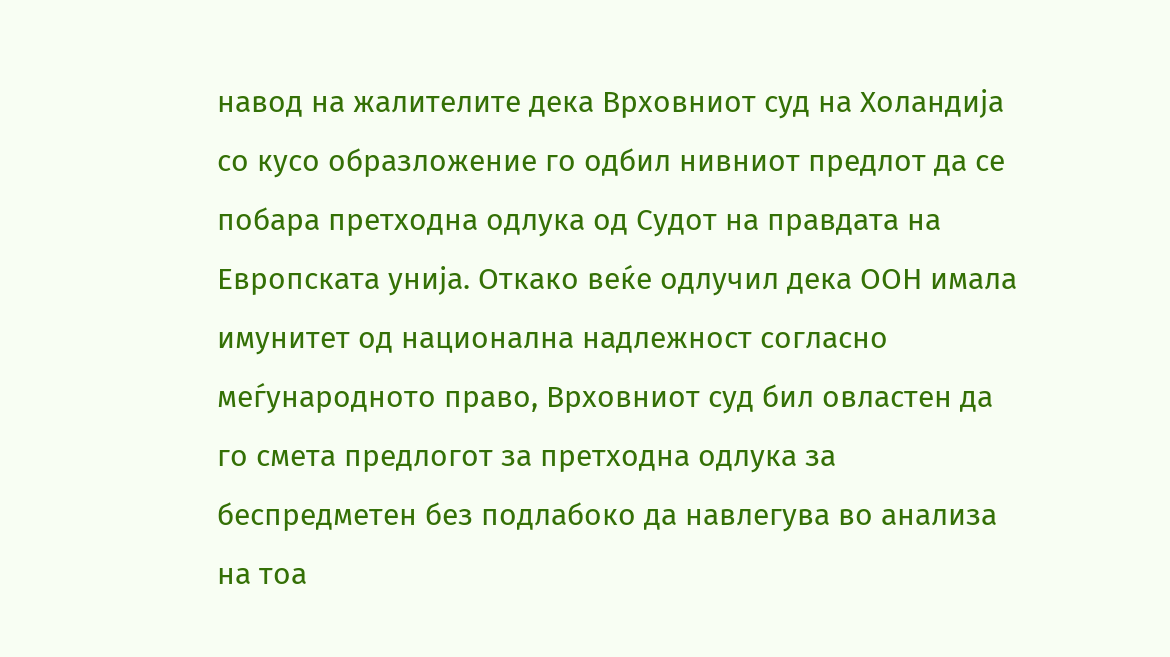навод на жалителите дека Врховниот суд на Холандија со кусо образложение го одбил нивниот предлот да се побара претходна одлука од Судот на правдата на Европската унија. Откако веќе одлучил дека ООН имала имунитет од национална надлежност согласно меѓународното право, Врховниот суд бил овластен да го смета предлогот за претходна одлука за беспредметен без подлабоко да навлегува во анализа на тоа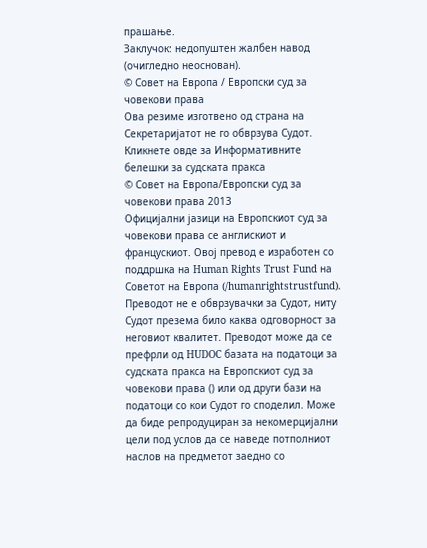прашање.
Заклучок: недопуштен жалбен навод (очигледно неоснован).
© Совет на Европа / Европски суд за човекови права
Ова резиме изготвено од страна на Секретаријатот не го обврзува Судот.
Кликнете овде за Информативните белешки за судската пракса
© Совет на Европа/Европски суд за човекови права 2013
Официјални јазици на Европскиот суд за човекови права се англискиот и францускиот. Овој превод е изработен со поддршка на Human Rights Trust Fund на Советот на Европа (/humanrightstrustfund). Преводот не е обврзувачки за Судот, ниту Судот презема било каква одговорност за неговиот квалитет. Преводот може да се префрли од HUDOC базата на податоци за судската пракса на Европскиот суд за човекови права () или од други бази на податоци со кои Судот го споделил. Може да биде репродуциран за некомерцијални цели под услов да се наведе потполниот наслов на предметот заедно со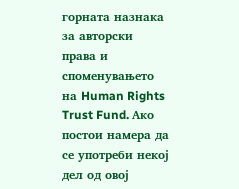горната назнака за авторски права и споменувањето на Human Rights Trust Fund. Ако постои намера да се употреби некој дел од овој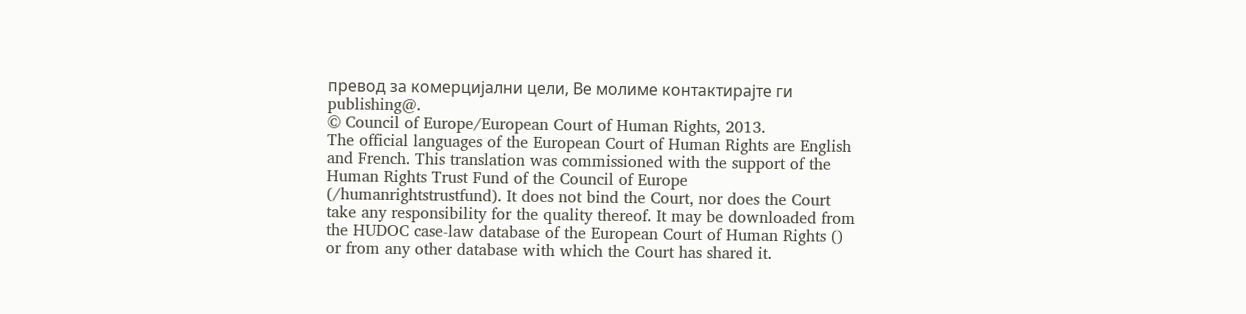превод за комерцијални цели, Ве молиме контактирајте ги publishing@.
© Council of Europe/European Court of Human Rights, 2013.
The official languages of the European Court of Human Rights are English and French. This translation was commissioned with the support of the Human Rights Trust Fund of the Council of Europe (/humanrightstrustfund). It does not bind the Court, nor does the Court take any responsibility for the quality thereof. It may be downloaded from the HUDOC case-law database of the European Court of Human Rights () or from any other database with which the Court has shared it.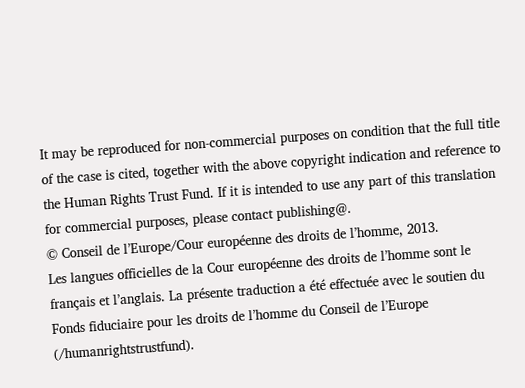It may be reproduced for non-commercial purposes on condition that the full title of the case is cited, together with the above copyright indication and reference to the Human Rights Trust Fund. If it is intended to use any part of this translation for commercial purposes, please contact publishing@.
© Conseil de l’Europe/Cour européenne des droits de l’homme, 2013.
Les langues officielles de la Cour européenne des droits de l’homme sont le français et l’anglais. La présente traduction a été effectuée avec le soutien du Fonds fiduciaire pour les droits de l’homme du Conseil de l’Europe (/humanrightstrustfund).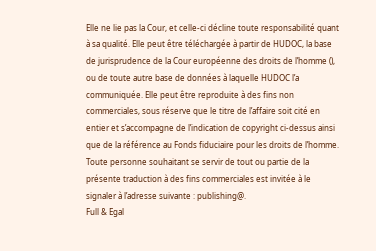Elle ne lie pas la Cour, et celle-ci décline toute responsabilité quant à sa qualité. Elle peut être téléchargée à partir de HUDOC, la base de jurisprudence de la Cour européenne des droits de l’homme (), ou de toute autre base de données à laquelle HUDOC l’a communiquée. Elle peut être reproduite à des fins non commerciales, sous réserve que le titre de l’affaire soit cité en entier et s’accompagne de l’indication de copyright ci-dessus ainsi que de la référence au Fonds fiduciaire pour les droits de l’homme. Toute personne souhaitant se servir de tout ou partie de la présente traduction à des fins commerciales est invitée à le signaler à l’adresse suivante : publishing@.
Full & Egal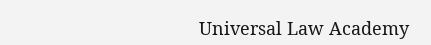Universal Law Academy